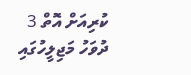ކުރިއަށް އޮތް 3 ދުވަހު މަޖިލީހުގައި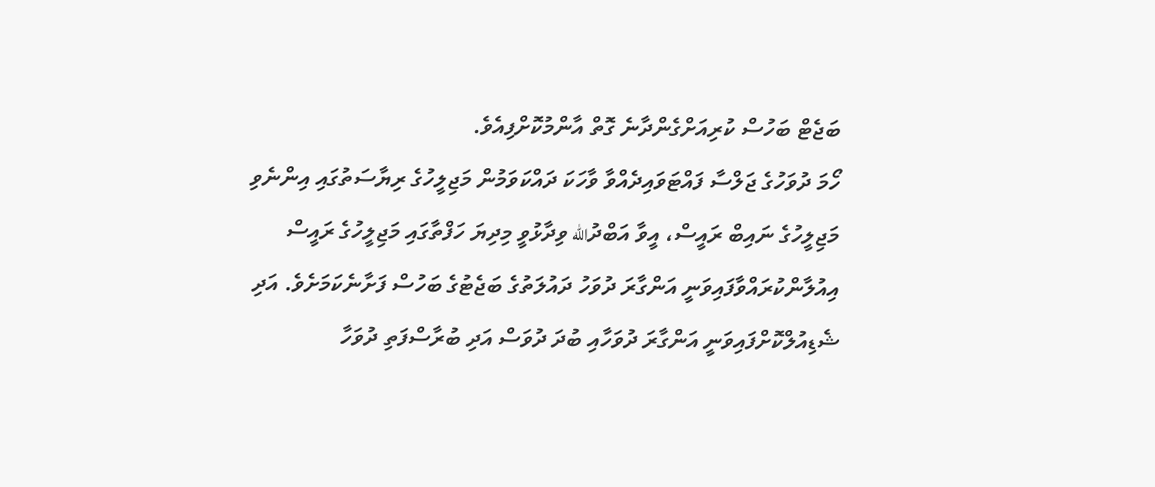ބަޖެޓް ބަހުސް ކުރިއަށްގެންދާނެ ގޮތް އާންމުކޮށްފިއެވެ.
ހޯމަ ދުވަހުގެ ޖަލްސާ ފައްޓަވައިދެއްވާ ވާހަކަ ދައްކަވަމުން މަޖިލީހުގެ ރިޔާސަތުގައި އިންނެވި މަޖިލީހުގެ ނައިބް ރައީސް، އީވާ އަބްދުالله ވިދާޅުވީ މިދިޔަ ހަފްތާގައި މަޖިލީހުގެ ރައީސް އިއުލާންކުރައްވާފައިވަނީ އަންގާރަ ދުވަހު ދައުލަތުގެ ބަޖެޓުގެ ބަހުސް ފަށާނެކަމަށެވެ. އަދި ޝެޑިއުލްކޮށްފައިވަނީ އަންގާރަ ދުވަހާއި ބުދަ ދުވަސް އަދި ބުރާސްފަތި ދުވަހާ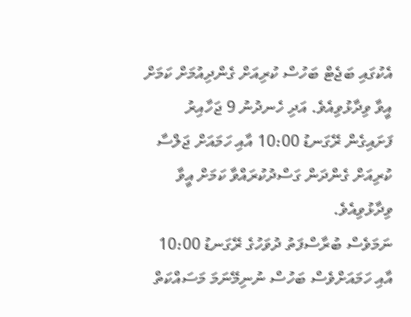އެކުގައި ބަޖެޓް ބަހުސް ކުރިއަށް ގެންދިއުމަށް ކަމަށް އީވާ ވިދާޅުވިއެވެ. އަދި ހެނދުނު 9 ޖަހާއިރު ފަށައިގެން ރޭގަނޑު 10:00 އާއި ހަމައަށް ޖަލްސާ ކުރިއަށް ގެންދަން ގަސްދުކުރައްވާ ކަމަށް އީވާ ވިދާޅުވިއެވެ.
ނަމަވެސް ބުރާސްފަތު ދުވަހުގެ ރޭގަނޑު 10:00 އާއި ހަމައަށްވެސް ބަހުސް ނުނިމޭނަމަ މަސައްކަތް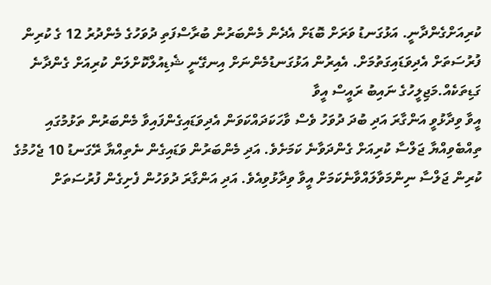ކުރިއަށްގެންދާނީ. އަޅުގަނޑު ވަރަށް ބޮޑަށް އެދެން މެންބަރުން ބުރާސްފަތި ދުވަހުގެ މެންދުރު 12 ގެ ކުރިން ފުރުސަތަށް އެދިވަޑައިގަތުމަށް. އެއިރުން އަޅުގަނޑުމެންނަށް އިނގޭނީ ޝެޑިއުލްކޮށްލަން ކުރިއަށް ގެންދާނެ ގަޑިތަކެއް.މަޖިލީހުގެ ނައިބު ރައީސް އީވާ
އީވާ ވިދާޅުވީ އަންގާރަ އަދި ބުދަ ދުވަހު ވެސް ވާހަކަދައްކަވަން އެދިވަޑައިގެންފައިވާ މެންބަރުން ތަޅުމުގައި ތިއްބެވިއްޔާ ޖަލްސާ ކުރިއަށް ގެންދަވާނެ ކަމަށެވެ. އަދި މެންބަރުން ވަޑައިގެން ނެތިއްޔާ ރޭގަނޑު 10 ޖެހުމުގެ ކުރިން ޖަލްސާ ނިންމަވާލައްވާނެކަމަށް އީވާ ވިދާޅުވިއެވެ. އަދި އަންގާރަ ދުވަހުން ފެށިގެން ފުރުސަތަށް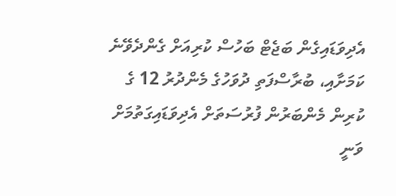އެދިވަޑައިގެން ބަޖެޓް ބަހުސް ކުރިއަށް ގެންދެވޭނެ ކަމަށާއި، ބުރާސްފަތި ދުވަހުގެ މެންދުރު 12 ގެ ކުރިން މެންބަރުން ފުރުސަތަށް އެދިވަޑައިގަތުމަށް ވަނީ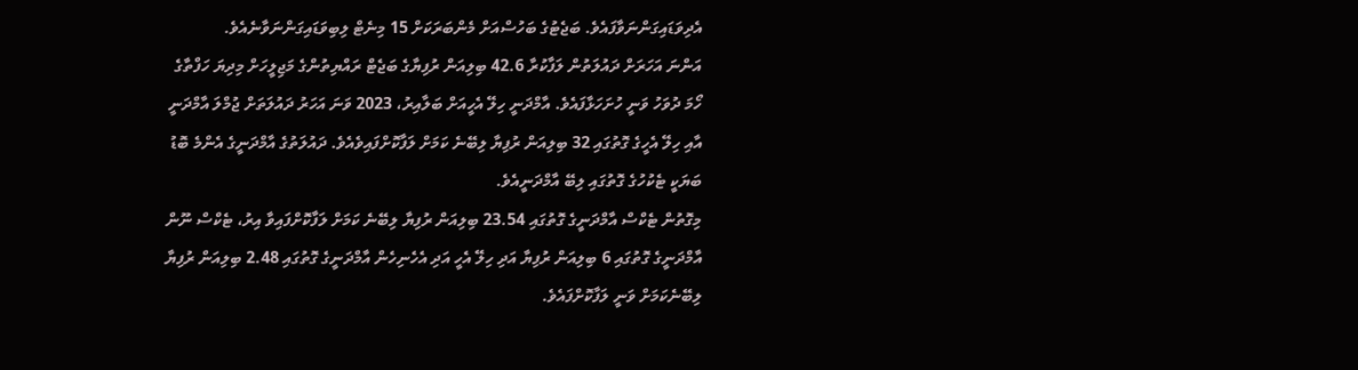އެދިވަޑައިގަންނަވާފައެވެ. ބަޖެޓުގެ ބަހުސްއަށް މެންބަރަކަށް 15 މިނެޓް ލިބިވަޑައިގަންނަވާނެއެވެ.
އަންނަ އަހަރަށް ދައުލަތުން ލަފާކުރާ 42.6 ބިލިއަން ރުފިޔާގެ ބަޖެޓް ރައްޔިތުންގެ މަޖިލީހަށް މިދިޔަ ހަފްތާގެ ހޯމަ ދުވަހު ވަނީ ހުށަހަޅާފައެވެ. އާމްދަނީ ހިލޭ އެހީއަށް ބަލާއިރު، 2023 ވަނަ އަހަރު ދައުލަތަށް ޖުމްލަ އާމްދަނީ އާއި ހިލޭ އެހީގެ ގޮތުގައި 32 ބިލިއަން ރުފިޔާ ލިބޭނެ ކަމަށް ލަފާކޮށްފައިވެއެވެ. ދައުލަތުގެ އާމްދަނީގެ އެންމެ ބޮޑު ބަޔަކީ ޓެކުހުގެ ގޮތުގައި ލިބޭ އާމްދަނީއެވެ.
މިގޮތުން ޓެކްސް އާމްދަނީގެ ގޮތުގައި 23.54 ބިލިއަން ރުފިޔާ ލިބޭނެ ކަމަށް ލަފާކޮށްފައިވާ އިރު، ޓެކްސް ނޫން އާމްދަނީގެ ގޮތުގައި 6 ބިލިއަން ރުފިޔާ އަދި ހިލޭ އެހީ އަދި އެހެނިހެން އާމްދަނީގެ ގޮތުގައި 2.48 ބިލިއަން ރުފިޔާ ލިބޭނެކަމަށް ވަނީ ލަފާކޮށްފައެވެ.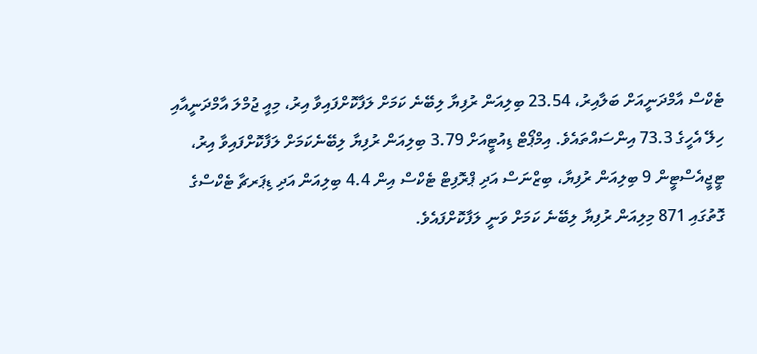ޓެކްސް އާމްދަނީއަށް ބަލާއިރު، 23.54 ބިލިއަން ރުފިޔާ ލިބޭނެ ކަމަށް ލަފާކޮށްފައިވާ އިރު، މިއީ ޖުމްލަ އާމްދަނީއާއި ހިލޭ އެހީގެ 73.3 އިންސައްތައެވެ. އިމްޕޯޓް ޑިއުޓީއަށް 3.79 ބިލިއަން ރުފިޔާ ލިބޭނެކަމަށް ލަފާކޮށްފައިވާ އިރު، ޓީޖީއެސްޓީން 9 ބިލިއަން ރުފިޔާ، ބިޒްނަސް އަދި ޕްރޮފިޓް ޓެކްސް އިން 4.4 ބިލިއަން އަދި ޑިޕަރޗާ ޓެކްސްގެ ގޮތުގައި 871 މިލިއަން ރުފިޔާ ލިބޭނެ ކަމަށް ވަނީ ލަފާކޮށްފައެވެ.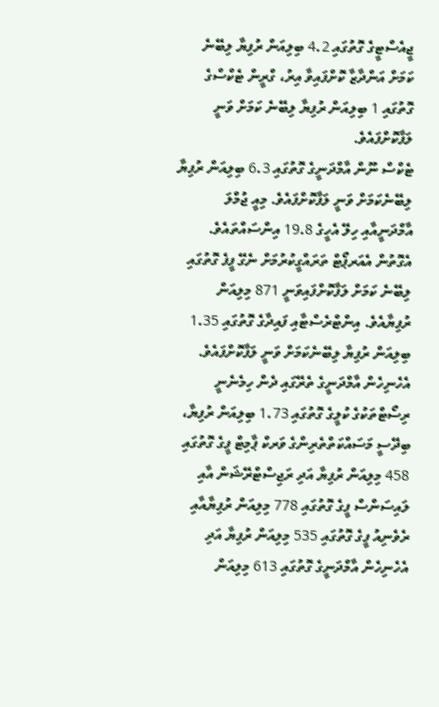ޖީއެސްޓީގެ ގޮތުގައި 4.2 ބިލިއަން ރުފިޔާ ލިބޭނެ ކަމަށް އަންދާޒާ ކޮށްފައިވާ އިރު، ގްރީން ޓެކްސްގެ ގޮތުގައި 1 ބިލިއަން ރުފިޔާ ލިބޭނެ ކަމަށް ވަނީ ލަފާކޮށްފައެވެ.
ޓެކްސް ނޫން އާމްދަނީގެ ގޮތުގައި 6.3 ބިލިއަން ރުފިޔާ ލިބޭނެކަމަށް ވަނީ ލަފާކޮށްފައެވެ. މިއީ ޖުމްލަ އާމްދަނީއާއި ހިލޭ އެހީގެ 19.8 އިންސައްތައެވެ. އެގޮތުން އެއަރޕޯޓް ތަރައްގީކުރުމަށް ނެގޭ ފީފެ ގޮތުގައި ލިބޭނެ ކަމަށް ލަފާކޮށްފައިވަނީ 871 މިލިއަން ރުފިޔާއެވެ. އިންޓްރެސްޓާއި ފައިދާގެ ގޮތުގައި 1.35 ބިލިއަން ރުފިޔާ ލިބޭނެކަމަށް ވަނީ ލަފާކޮށްފައެވެ. އެހެނިހެން އާމްދަނީގެ ތެރޭގައި ދެން ހިމެނެނީ ރިސޯޓްތަކުގެ ކުލީގެ ގޮތުގައި 1.73 ބިލިއަން ރުފިޔާ، ބިދޭސީ މަސައްކަތްތެރިންގެ ވަރކް ޕާމިޓް ފީގެ ގޮތުގައި 458 މިލިއަން ރުފިޔާ އަދި ރަޖިސްޓްރޭޝަން އާއި ލައިސަންސް ފީގެ ގޮތުގައި 778 މިލިއަން ރުފިޔާއާއި ރެވެނިއު ފީގެ ގޮތުގައި 535 މިލިއަން ރުފިޔާ އަދި އެހެނިހެން އާމްދަނީގެ ގޮތުގައި 613 މިލިއަން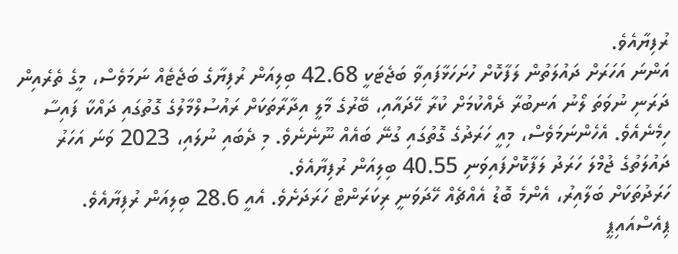ރުފިޔާއެވެ.
އަންނަ އަހަރަށް ދައުލަތުން ލަފާކޮށް ހުށަހަޅާފައިވާ ބަޖެޓަކީ 42.68 ބިލިއަން ރުފިޔާގެ ބަޖެޓެއް ނަމަވެސް، މީގެ ތެރެއިން ދަރަނި ނުވަތަ ލޯނު އަނބުރާ ދެއްކުމަށް ކުރާ ހޭދައާއި، ބޭރުގެ މާލީ އިދާރާތަކަށް ރައުސުލްމާލުގެ ގޮތުގައި ދައްކާ ފައިސާ ހިމެނެއެވެ. އެހެންނަމަވެސް، މިއީ ހަރަދުގެ ގޮތުގައި ގުނޭ ބައެއް ނޫނެނެވެ. މި ދެބައި ނުލައި، 2023 ވަނަ އަހަރު ދައުލަތުގެ ޖުމްލަ ހަރަދު ލަފާކޮށްފައިވަނި 40.55 ބިލިއަން ރުފިޔާއެވެ.
ހަރަދުތަކަށް ބަލާއިރު، އެންމެ ބޮޑު އެއްޗެއް ހޭދަވަނީ ރިކަރަންޓް ހަރަދަށެވެ. އެއީ 28.6 ބިލިއަން ރުފިޔާއެވެ. ޕިއެސްއައިޕީ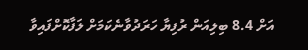އަށް 8.4 ބިލިއަން ރުފިޔާ ހަރަދުވާނެކަމަށް ލަފާކޮށްފައިވާ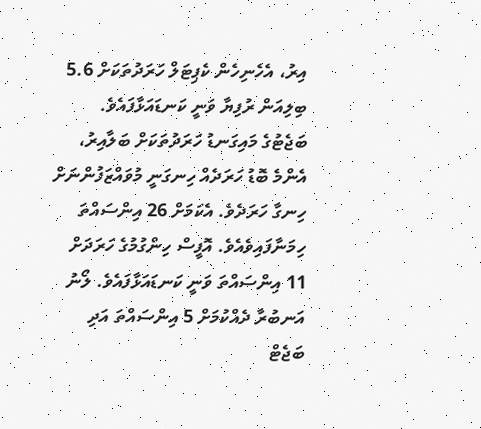އިރު، އެހެނިހެން ކެޕިޓަލް ހަރަދުތަކަށް 5.6 ބިލިއަން ރުފިޔާ ވަނީ ކަނޑައަޅާފައެވެ.
ބަޖެޓުގެ މައިގަނޑު ހަރަދުތަކަށް ބަލާއިރު، އެންމެ ބޮޑު ހަރަދެއް ހިނގަނީ މުވައްޒަފުންނަށް ހިނގާ ހަރަދެވެ. އެކަމަށް 26 އިންސައްތަ ހިމަނާފައިވެއެވެ. އޮފީސް ހިންގުމުގެ ހަރަދަށް 11 އިންސައްތަ ވަނީ ކަނޑައަޅާފައެވެ. ލޯނު އަނބުރާ ދެއްކުމަށް 5 އިންސައްތަ އަދި ބަޖެޓް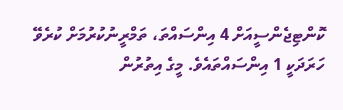ކޮންޓިޖެންސީއަށް 4 އިންސައްތަ، ތަމްރީނުކުރުމަށް ކުރެވޭ ހަރަދަކީ 1 އިންސައްތައެވެ. މީގެ އިތުރުން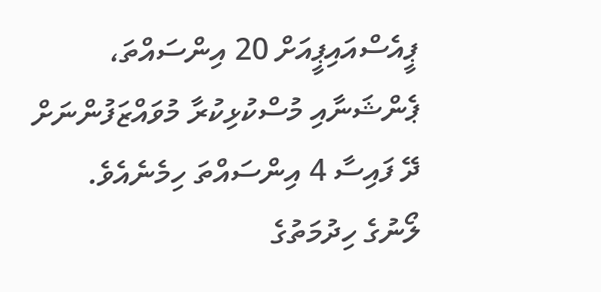ޕީއެސްއައިޕީއަށް 20 އިންސައްތަ، ޕެންޝަނާއި މުސްކުޅިކުރާ މުވައްޒަފުންނަށް ދޭ ފައިސާ 4 އިންސައްތަ ހިމެނެއެވެ.
ލޯނުގެ ހިދުމަތުގެ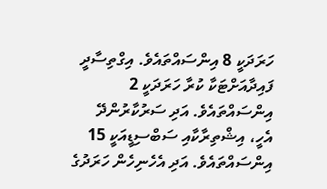ހަރަދަކީ 8 އިންސައްތައެވެ. އިގްތިސާދީ ފައިދާއަށްޓަކާ ކުރާ ހަރަދަކީ 2 އިންސައްތައެވެ. އަދި ސަރުކާރުންދޭ އެހީ، އިޝްތިރާކާއި ސަބްސިޑީއަކީ 15 އިންސައްތައެވެ. އަދި އެހެނިހެން ހަރަދުގެ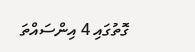ގޮތުގައި 4 އިންސައްތަ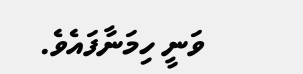ވަނީ ހިމަނާފައެވެ.